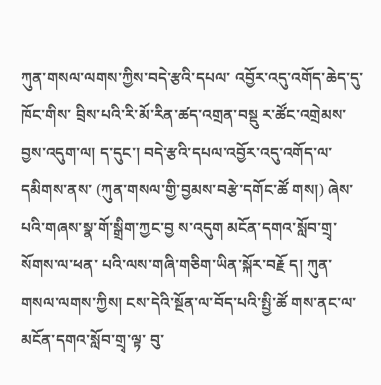ཀུན་གསལ་ལགས་ཀྱིས་བདེ་རྩའི་དཔལ་ འབྱོར་འདུ་འགོད་ཆེད་དུ་ཁོང་གིས་ བྲིས་པའི་རི་མོ་རིན་ཚད་འགྲན་བསྡུ ར་ཚོང་འགྲེམས་བྱས་འདུག་ལ། ད་དུང་། བདེ་རྩའི་དཔལ་འབྱོར་འདུ་འགོད་ལ་ དམིགས་ནས་ (ཀུན་གསལ་གྱི་བྱམས་བརྩེ་དགོང་ཚོ གས།) ཞེས་པའི་གཞས་སྣ་གོ་སྒྲིག་ཀྱང་བྱ ས་འདུག མངོན་དགའ་སློབ་གྲྭ་སོགས་ལ་ཕན་ པའི་ལས་གཞི་གཅིག་ཡིན་སྐོར་བརྗོ ད། ཀུན་གསལ་ལགས་ཀྱིས། ངས་དེའི་སྔོན་ལ་བོད་པའི་སྤྱི་ཚོ གས་ནང་ལ་མངོན་དགའ་སློབ་གྲྭ་ལྟ་ བུ་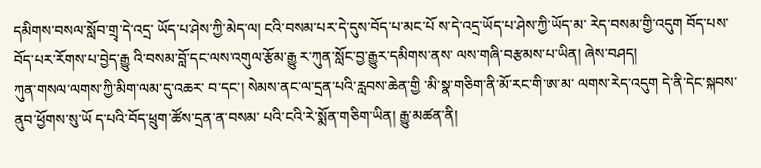དམིགས་བསལ་སློབ་གྲྭ་དེ་འདྲ་ ཡོད་པ་ཤེས་ཀྱི་མེད་ལ། ངའི་བསམ་པར་དེ་དུས་བོད་པ་མང་པོ ས་དེ་འདྲ་ཡོད་པ་ཤེས་ཀྱི་ཡོད་མ་ རེད་བསམ་གྱི་འདུག བོད་པས་བོད་པར་རོགས་པ་བྱེད་རྒྱུ འི་བསམ་བློ་དང་ལས་འགུལ་རྩོམ་རྒྱུ ར་ཀུན་སློང་བྱ་རྒྱུར་དམིགས་ནས་ ལས་གཞི་བརྩམས་པ་ཡིན། ཞེས་བཤད།
ཀུན་གསལ་ལགས་ཀྱི་མིག་ལམ་དུ་འཆར་ བ་དང་། སེམས་ནང་ལ་དྲན་པའི་རླབས་ཆེན་གྱི ་མི་སྣ་གཅིག་ནི་མོ་རང་གི་ཨ་མ་ ལགས་རེད་འདུག དེ་ནི་དེང་སྐབས་ནུབ་ཕྱོགས་སུ་ཡོ ད་པའི་བོད་ཕྲུག་ཚོས་དྲན་ན་བསམ་ པའི་ངའི་རེ་སྨོན་གཅིག་ཡིན། རྒྱུ་མཚན་ནི།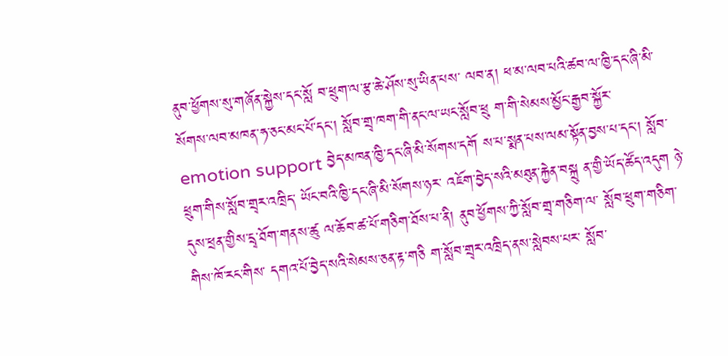ནུབ་ཕྱོགས་སུ་གཞོན་སྐྱེས་དང་སློ བ་ཕྲུག་ལ་རྩ་ཆེ་ཤོས་སུ་ཡིན་པས་ ལབ་ན། ཕ་མ་ལབ་པའི་ཚབ་ལ་ཁྱི་དང་ཞི་མི་ སོགས་ལབ་མཁན་ཧ་ཅང་མང་པོ་དང་། སློབ་གྲྭ་ཁག་གི་ནང་ལ་ཡང་སློབ་ཕྲུ ག་གི་སེམས་མྱོང་རྒྱབ་སྐྱོར་ emotion support བྱེད་མཁན་ཁྱི་དང་ཞི་མི་སོགས་དགོ ས་པ་སྨན་པས་ལམ་སྟོན་བྱས་པ་དང་། སློབ་ཕྲུག་གིས་སློབ་གྲྭར་འཁྲིད་ ཡོང་བའི་ཁྱི་དང་ཞི་མི་སོགས་ཉར་ འཇོག་བྱེད་སའི་མཐུན་རྐྱེན་བསྐྲུ ན་གྱི་ཡོད་ཚོད་འདུག ཉེ་དུས་ཕྲན་གྱིས་དྲྭ་ཐོག་གནས་ཚུ ལ་ཆོབ་ཚ་པོ་གཅིག་ཐོས་པ་ནི། ནུབ་ཕྱོགས་ཀྱི་སློབ་གྲྭ་གཅིག་ལ་ སློབ་ཕྲུག་གཅིག་གིས་ཁོ་རང་གིས་ དགའ་པོ་བྱེད་སའི་སེམས་ཅན་རྟ་གཅི ག་སློབ་གྲྭར་འཁྲིད་ནས་སླེབས་པར་ སློབ་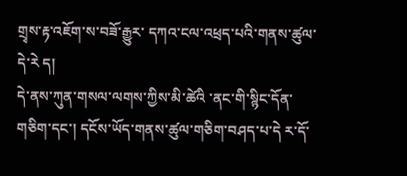གྲྭས་རྟ་འཇོག་ས་བཟོ་རྒྱུར་ དཀའ་ངལ་འཕྲད་པའི་གནས་ཚུལ་དེ་རེ ད།
དེ་ནས་ཀུན་གསལ་ལགས་ཀྱིས་མི་ཚེའི ་ནང་གི་སྙིང་དོན་གཅིག་དང་། དངོས་ཡོད་གནས་ཚུལ་གཅིག་བཤད་པ་དེ ར་དོ་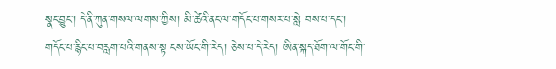སྣང་བྱུང་། དེ་ནི་ཀུན་གསལ་ལགས་ཀྱིས། མི་ཚེའི་ནང་ལ་གདོང་པ་གསར་པ་སླེ བས་པ་དང་། གདོང་པ་རྙིང་པ་བརླག་པའི་གནས་སྟ ངས་ཡོང་གི་རེད། ཅེས་པ་དེ་རེད། ཨིན་སྐད་ཐོག་ལ་གོང་གི་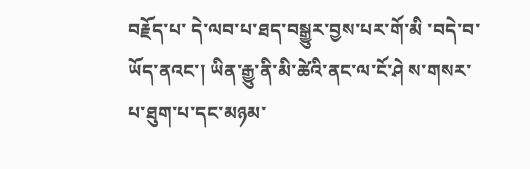བརྗོད་པ་ དེ་ལབ་པ་ཐད་བསྒྱུར་བྱས་པར་གོ་མི ་བདེ་བ་ཡོད་ནའང་། ཡིན་རྒྱུ་ནི་མི་ཚེའི་ནང་ལ་ངོ་ཤེ ས་གསར་པ་ཐུག་པ་དང་མཉམ་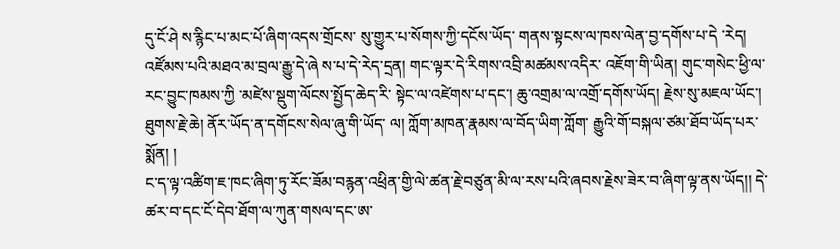དུ་ངོ་ཤེ ས་རྙིང་པ་མང་པོ་ཞིག་འདས་གྲོངས་ སུ་གྱུར་པ་སོགས་ཀྱི་དངོས་ཡོད་ གནས་སྟངས་ལ་ཁས་ལེན་བྱ་དགོས་པ་དེ ་རེད། འཛོམས་པའི་མཐའ་མ་བྲལ་རྒྱུ་དེ་ཞེ ས་པ་དེ་རེད་དྲན། གང་ལྟར་དེ་རིགས་འབྲི་མཚམས་འདིར་ འཇོག་གི་ཡིན། གུང་གསེང་ཕྱི་ལ་རང་བྱུང་ཁམས་ཀྱི ་མཛེས་སྡུག་ལོངས་སྤྱོད་ཆེད་རི་ སྟེང་ལ་འཛེགས་པ་དང་། ཆུ་འགྲམ་ལ་འགྲོ་དགོས་ཡོད། རྗེས་སུ་མཇལ་ཡོང་། ཐུགས་རྗེ་ཆེ། ནོར་ཡོད་ན་དགོངས་སེལ་ཞུ་གི་ཡོད་ ལ། ཀློག་མཁན་རྣམས་ལ་བོད་ཡིག་ཀློག་ རྒྱུའི་གོ་བསྐལ་ཙམ་ཐོབ་ཡོད་པར་ སྨོན། །
ང་ད་ལྟ་འཚིག་ཇ་ཁང་ཞིག་ཏུ་རོང་ཟོམ་བརྙན་འཕྲིན་གྱི་ལེ་ཚན་རྗེ་བཙུན་མི་ལ་རས་པའི་ཞབས་རྗེས་ཟེར་བ་ཞིག་ལྟ་ནས་ཡོད།། དེ་ཚར་བ་དང་ངོ་དེབ་ཐོག་ལ་ཀུན་གསལ་དང་ཨ་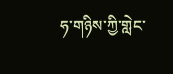ཧ་གཉིས་ཀྱི་གླེང་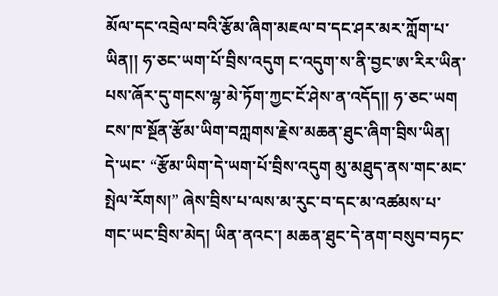མོལ་དང་འབྲེལ་བའི་རྩོམ་ཞིག་མཇལ་བ་དང་ཤར་མར་ཀློག་པ་ཡིན།། ཧ་ཅང་ཡག་པོ་བྲིས་འདུག ང་འདུག་ས་ནི་བྱང་ཨ་རིར་ཡིན་པས་ཞོར་དུ་གངས་ལྷ་མེ་ཏོག་ཀྱང་ངོ་ཤེས་ན་འདོད།། ཧ་ཅང་ཡག
ངས་ཁ་སྔོན་རྩོམ་ཡིག་བཀླགས་རྗེས་མཆན་ཐུང་ཞིག་བྲིས་ཡིན། དེ་ཡང་ “རྩོམ་ཡིག་དེ་ཡག་པོ་བྲིས་འདུག མུ་མཐུད་ནས་གང་མང་སྤེལ་རོགས།” ཞེས་བྲིས་པ་ལས་མ་རུང་བ་དང་མ་འཚམས་པ་གང་ཡང་བྲིས་མེད། ཡིན་ནའང་། མཆན་ཐུང་དེ་ནག་བསུབ་བཏང་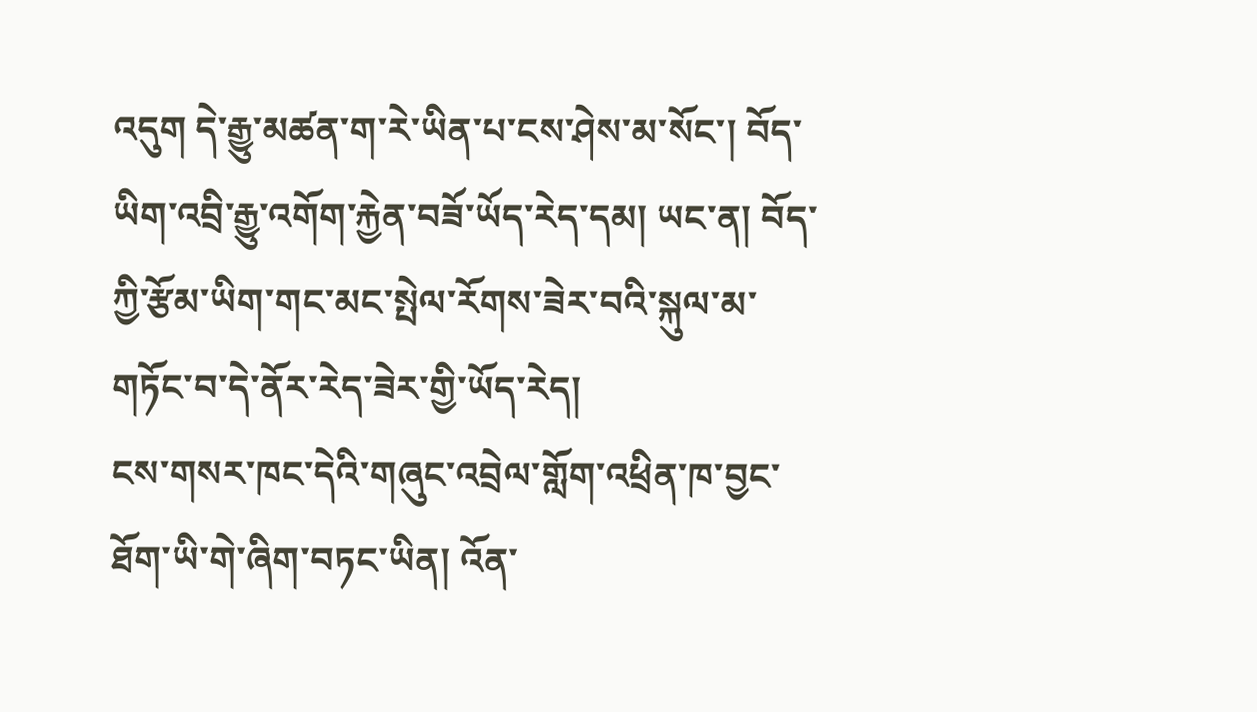འདུག དེ་རྒྱུ་མཚན་ག་རེ་ཡིན་པ་ངས་ཤེས་མ་སོང་། བོད་ཡིག་འབྲི་རྒྱུ་འགོག་རྐྱེན་བཟོ་ཡོད་རེད་དམ། ཡང་ན། བོད་ཀྱི་རྩོམ་ཡིག་གང་མང་སྤེལ་རོགས་ཟེར་བའི་སྐུལ་མ་གཏོང་བ་དེ་ནོར་རེད་ཟེར་གྱི་ཡོད་རེད།
ངས་གསར་ཁང་དེའི་གཞུང་འབྲེལ་གློག་འཕྲིན་ཁ་བྱང་ཐོག་ཡི་གེ་ཞིག་བཏང་ཡིན། འོན་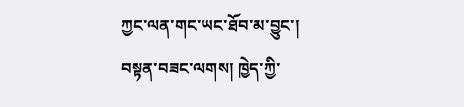ཀྱང་ལན་གང་ཡང་ཐོབ་མ་བྱུང་།
བསྟན་བཟང་ལགས། ཁྱེད་ཀྱི་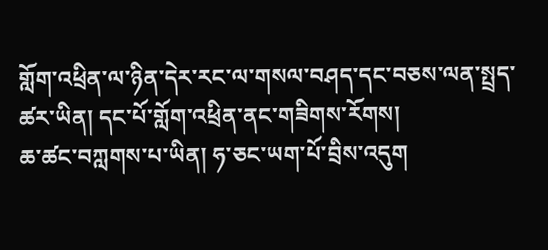གློག་འཕྲིན་ལ་ཉིན་དེར་རང་ལ་གསལ་བཤད་དང་བཅས་ལན་སྤྲད་ཚར་ཡིན། དང་པོ་གློག་འཕྲིན་ནང་གཟིགས་རོགས།
ཆ་ཚང་བཀླགས་པ་ཡིན། ཧ་ཅང་ཡག་པོ་བྲིས་འདུག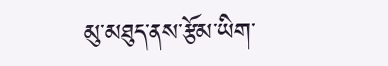མུ་མཐུད་ནས་རྩོམ་ཡིག་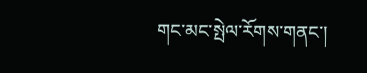གང་མང་སྤེལ་རོགས་གནང་།